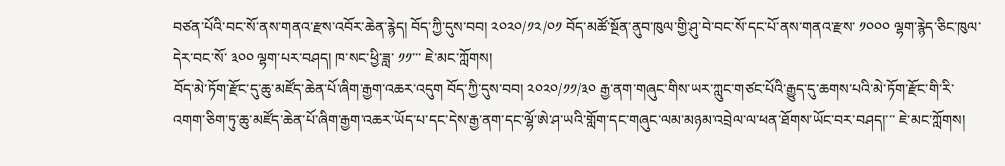བཙན་པོའི་བང་སོ་ནས་གནའ་རྫས་འབོར་ཆེན་རྙེད། བོད་ཀྱི་དུས་བབ། ༢༠༢༠/༡༢/༠༡ བོད་མཚོ་སྔོན་ནུབ་ཁུལ་གྱི་ཤུ་བེ་བང་སོ་དང་པོ་ནས་གནའ་རྫས་ ༡༠༠༠ ལྷག་རྙེད་ཅིང་ཁུལ་དེར་བང་སོ་ ༣༠༠ ལྷག་པར་བཤད། ཁ་སང་ཕྱི་ཟླ་ ༡༡་་་ ཇེ་མང་ཀློགས།
བོད་མེ་ཏོག་རྫོང་དུ་ཆུ་མཛོད་ཆེན་པོ་ཞིག་རྒྱག་འཆར་འདུག བོད་ཀྱི་དུས་བབ། ༢༠༢༠/༡༡/༣༠ རྒྱ་ནག་གཞུང་གིས་ཡར་ཀླུང་གཙང་པོའི་རྒྱུད་དུ་ཆགས་པའི་མེ་ཏོག་རྫོང་གི་རི་འགག་ཅིག་ཏུ་ཆུ་མཛོད་ཆེན་པོ་ཞིག་རྒྱག་འཆར་ཡོད་པ་དང་དེས་རྒྱ་ནག་དང་ལྷོ་ཨེ་ཤ་ཡའི་གློག་དང་གཞུང་ལམ་མཉམ་འབྲེལ་ལ་ཕན་ཐོགས་ཡོང་བར་བཤད།་་་ ཇེ་མང་ཀློགས།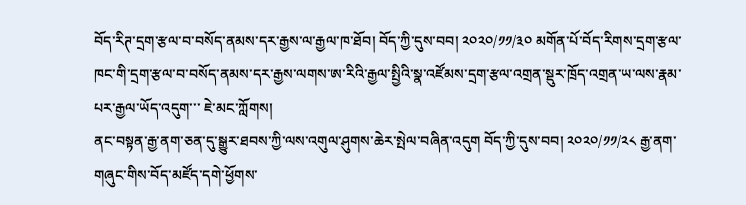བོད་རིཊ་དྲག་རྩལ་བ་བསོད་ནམས་དར་རྒྱས་ལ་རྒྱལ་ཁ་ཐོབ། བོད་ཀྱི་དུས་བབ། ༢༠༢༠/༡༡/༣༠ མགོན་པོ་བོད་རིགས་དྲག་རྩལ་ཁང་གི་དྲག་རྩལ་བ་བསོད་ནམས་དར་རྒྱས་ལགས་ཨ་རིའི་རྒྱལ་སྤྱིའི་སྣ་འཛོམས་དྲག་རྩལ་འགྲན་སྡུར་ཁྲོད་འགྲན་ཡ་ལས་རྣམ་པར་རྒྱལ་ཡོད་འདུག་་་ ཇེ་མང་ཀློགས།
ནང་བསྟན་རྒྱ་ནག་ཅན་དུ་སྒྱུར་ཐབས་ཀྱི་ལས་འགུལ་ཤུགས་ཆེར་སྤེལ་བཞིན་འདུག བོད་ཀྱི་དུས་བབ། ༢༠༢༠/༡༡/༢༨ རྒྱ་ནག་གཞུང་གིས་བོད་མཛོད་དགེ་ཕྱོགས་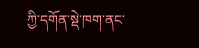ཀྱི་དགོན་སྡེ་ཁག་ནང་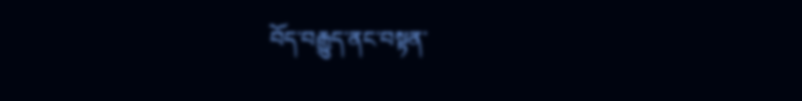བོད་བརྒྱུད་ནང་བསྟན་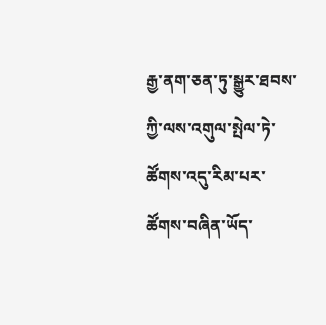རྒྱ་ནག་ཅན་ཏུ་སྒྱུར་ཐབས་ཀྱི་ལས་འགུལ་སྤེལ་ཏེ་ཚོགས་འདུ་རིམ་པར་ཚོགས་བཞིན་ཡོད་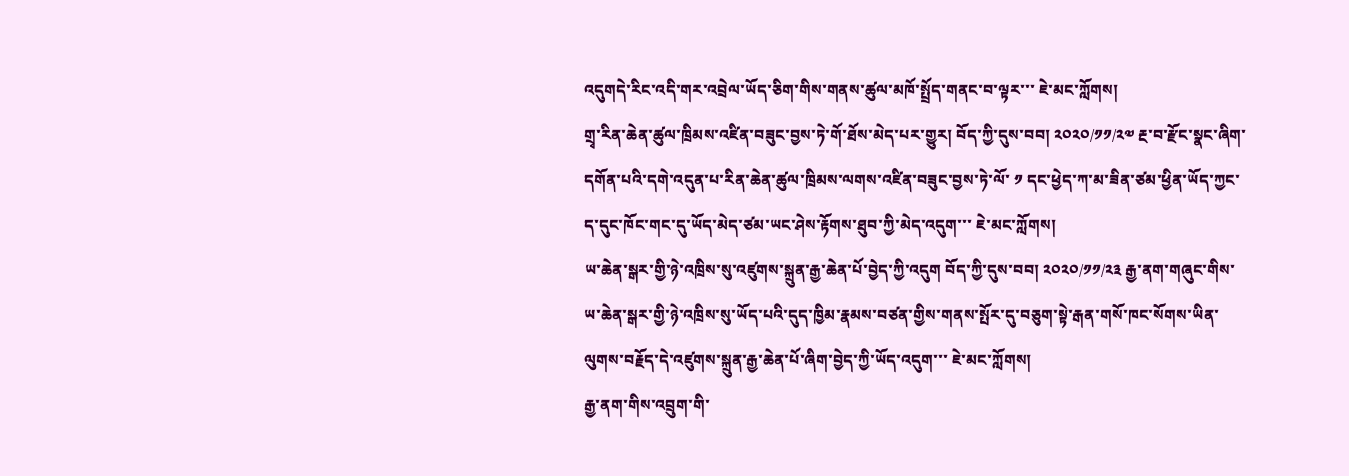འདུགདེ་རིང་འདི་གར་འབྲེལ་ཡོད་ཅིག་གིས་གནས་ཚུལ་མཁོ་སྤྲོད་གནང་བ་ལྟར་་་ ཇེ་མང་ཀློགས།
གྲྭ་རིན་ཆེན་ཚུལ་ཁྲིམས་འཛིན་བཟུང་བྱས་ཏེ་གོ་ཐོས་མེད་པར་གྱུར། བོད་ཀྱི་དུས་བབ། ༢༠༢༠/༡༡/༢༧ རྔ་བ་རྫོང་སྣང་ཞིག་དགོན་པའི་དགེ་འདུན་པ་རིན་ཆེན་ཚུལ་ཁྲིམས་ལགས་འཛིན་བཟུང་བྱས་ཏེ་ལོ་ ༡ དང་ཕྱེད་ཀ་མ་ཟིན་ཙམ་ཕྱིན་ཡོད་ཀྱང་ད་དུང་ཁོང་གང་དུ་ཡོད་མེད་ཙམ་ཡང་ཤེས་རྟོགས་ཐུབ་ཀྱི་མེད་འདུག་་་ ཇེ་མང་ཀློགས།
ཡ་ཆེན་སྒར་གྱི་ཉེ་འཁྲིས་སུ་འཛུགས་སྐྲུན་རྒྱ་ཆེན་པོ་བྱེད་ཀྱི་འདུག བོད་ཀྱི་དུས་བབ། ༢༠༢༠/༡༡/༢༣ རྒྱ་ནག་གཞུང་གིས་ཡ་ཆེན་སྒར་གྱི་ཉེ་འཁྲིས་སུ་ཡོད་པའི་དུད་ཁྱིམ་རྣམས་བཙན་གྱིས་གནས་སྤོར་དུ་བཅུག་སྟེ་རྒན་གསོ་ཁང་སོགས་ཡིན་ལུགས་བརྗོད་དེ་འཛུགས་སྐྲུན་རྒྱ་ཆེན་པོ་ཞིག་བྱེད་ཀྱི་ཡོད་འདུག་་་ ཇེ་མང་ཀློགས།
རྒྱ་ནག་གིས་འབྲུག་གི་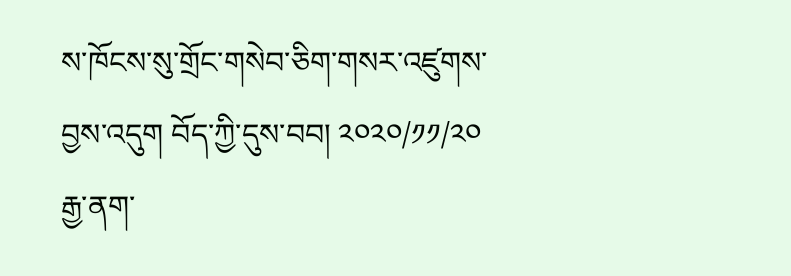ས་ཁོངས་སུ་གྲོང་གསེབ་ཅིག་གསར་འཛུགས་བྱས་འདུག བོད་ཀྱི་དུས་བབ། ༢༠༢༠/༡༡/༢༠ རྒྱ་ནག་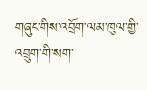གཞུང་གིས་འབྲོག་ལམ་ཁུལ་གྱི་འབྲུག་གི་སག་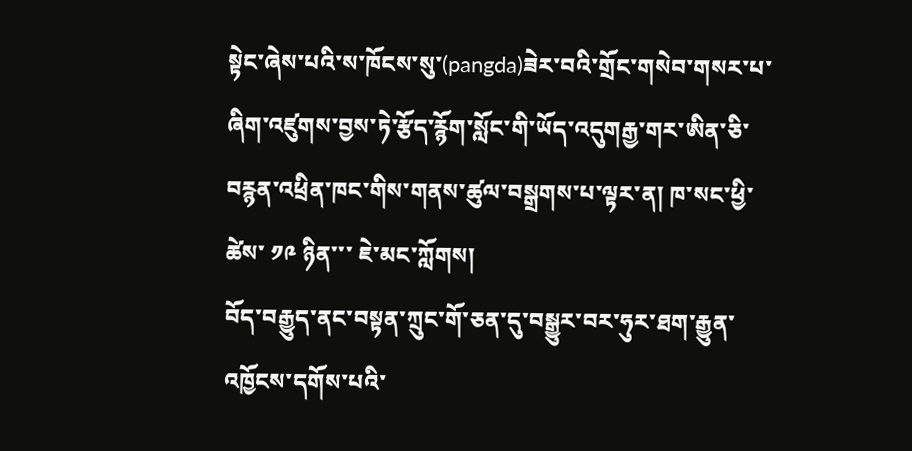སྟེང་ཞེས་པའི་ས་ཁོངས་སུ་(pangda)ཟེར་བའི་གྲོང་གསེབ་གསར་པ་ཞིག་འཛུགས་བྱས་ཏེ་རྩོད་རྙོག་སློང་གི་ཡོད་འདུགརྒྱ་གར་ཨིན་ཅི་བརྙན་འཕྲིན་ཁང་གིས་གནས་ཚུལ་བསྒྲགས་པ་ལྟར་ན། ཁ་སང་ཕྱི་ཚེས་ ༡༩ ཉིན་་་ ཇེ་མང་ཀློགས།
བོད་བརྒྱུད་ནང་བསྟན་ཀྲུང་གོ་ཅན་དུ་བསྒྱུར་བར་ཧུར་ཐག་རྒྱུན་འཁྱོངས་དགོས་པའི་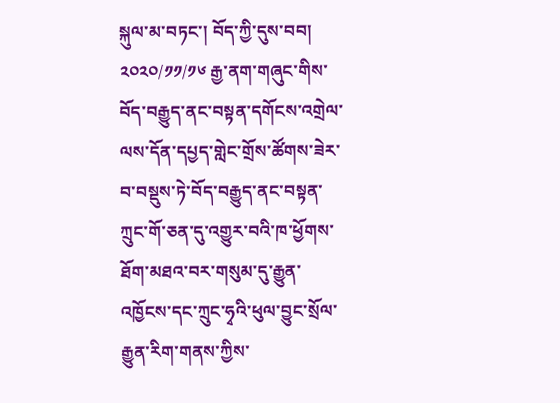སྐུལ་མ་བཏང་། བོད་ཀྱི་དུས་བབ། ༢༠༢༠/༡༡/༡༦ རྒྱ་ནག་གཞུང་གིས་བོད་བརྒྱུད་ནང་བསྟན་དགོངས་འགྲེལ་ལས་དོན་དཔྱད་གླེང་གྲོས་ཚོགས་ཟེར་བ་བསྡུས་ཏེ་བོད་བརྒྱུད་ནང་བསྟན་ཀྲུང་གོ་ཅན་དུ་འགྱུར་བའི་ཁ་ཕྱོགས་ཐོག་མཐའ་བར་གསུམ་དུ་རྒྱུན་འཁྱོངས་དང་ཀྲུང་ཧྭའི་ཕུལ་བྱུང་སྲོལ་རྒྱུན་རིག་གནས་ཀྱིས་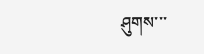ཤུགས་་་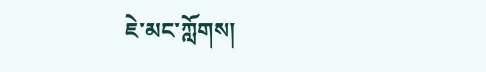ཇེ་མང་ཀློགས།